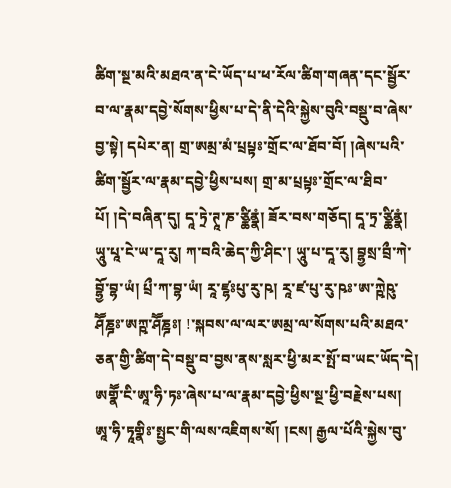ཚིག་སྔ་མའི་མཐའ་ན་ངེ་ཡོད་པ་ཕ་རོལ་ཚིག་གཞན་དང་སྦྱོར་བ་ལ་རྣམ་དབྱེ་སོགས་ཕྱིས་པ་དེ་ནི་དེའི་སྐྱེས་བུའི་བསྡུ་བ་ཞེས་བྱ་སྟེ། དཔེར་ན། གྲ་ཨམྲ་མཾ་པྲཔྟཿ་གྲོང་ལ་ཐོབ་བོ། །ཞེས་པའི་ཚིག་སྦྱོར་ལ་རྣམ་དབྱེ་ཕྱིས་པས། གྲ་མ་པྲཔྟཿ་གྲོང་ལ་ཐིབ་པོ། །དེ་བཞིན་དུ། དཱ་ཏྲེ་ཊཱ་ཎ་ཙྪིནྣཾ། ཟོར་བས་གཅོད། དཱ་ཏྲ་ཙྪིནྣཾ། ཡཱུ་པཱ་ངེ་ཡ་དཱ་རུ། ཀ་བའི་ཆེད་ཀྱི་ཤིང་། ཡཱུ་པ་དཱ་རུ། བྷྱསྲ་བྲྀ་ཀེ་བྷྱོ་བྷ་ཡཾ། པྲྀ་ཀ་བྷ་ཡཾ། རཱ་ཛྷཿཔུ་རུ་ཥ། རཱ་ཛ་པུ་རུ་ཥཿ་ཨ་ཀྵེཥུ་ཤཽཎྜཿ་ཨཀྵ་ཤཽཎྜཿ། !་སྐབས་ལ་ལར་ཨམྲ་ལ་སོགས་པའི་མཐའ་ཅན་གྱི་ཚིག་དེ་བསྡུ་བ་བྱས་ནས་སླར་ཕྱི་མར་སྤོ་བ་ཡང་ཡོད་དེ། ཨགྣཽ་ངི་ཨཱ་ཧི་ཏཿ་ཞེས་པ་ལ་རྣམ་དབྱེ་ཕྱིས་སྔ་ཕྱི་བརྗེས་པས། ཨཱ་ཧི་ཏཱགྣིཿ་སྤྱང་གི་ལས་འཇིགས་སོ། །ངས། རྒྱལ་པོའི་སྐྱེས་བུ་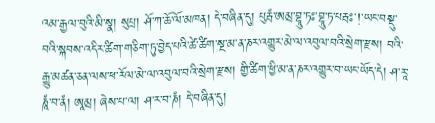འམ་རྒྱལ་བུའི་མི་སྣ། སུཔྲ། ཤོ་ཀ་ཆོ་ལོ་མཁན། དེ་བཞིན་དུ། པུརྦཾ་ཨམྲ་བྷཱུ་ཏཿ་བྷཱུ་ཏ་པརྦཿ་!་ཡང་བསྡུ་བའི་སྐབས་འདིར་ཚིག་གཅིག་ཏུ་བྱེད་པའི་ཚེ་ཚིག་སྔ་མ་ན་ཎར་འགྱུར་མེ་ལ་འབུལ་བའི་སྲེག་རྫས། བའི་རྒྱུ་མཚན་ཅན་ལས་ཕ་རོལ་མེ་ལ་འབུལ་བའི་སྲེག་རྫས། གྱི་ཚིག་ཕྱི་མ་ན་ཎར་འགྱུར་བ་ཡང་ཡོད་དེ། ཤ་རཱ་ཎཱཾ་བ་ནཾ། ཨཱམྲ། ཞེས་པ་ལ། ཤ་ར་བ་ཎཾ། དེ་བཞིན་དུ།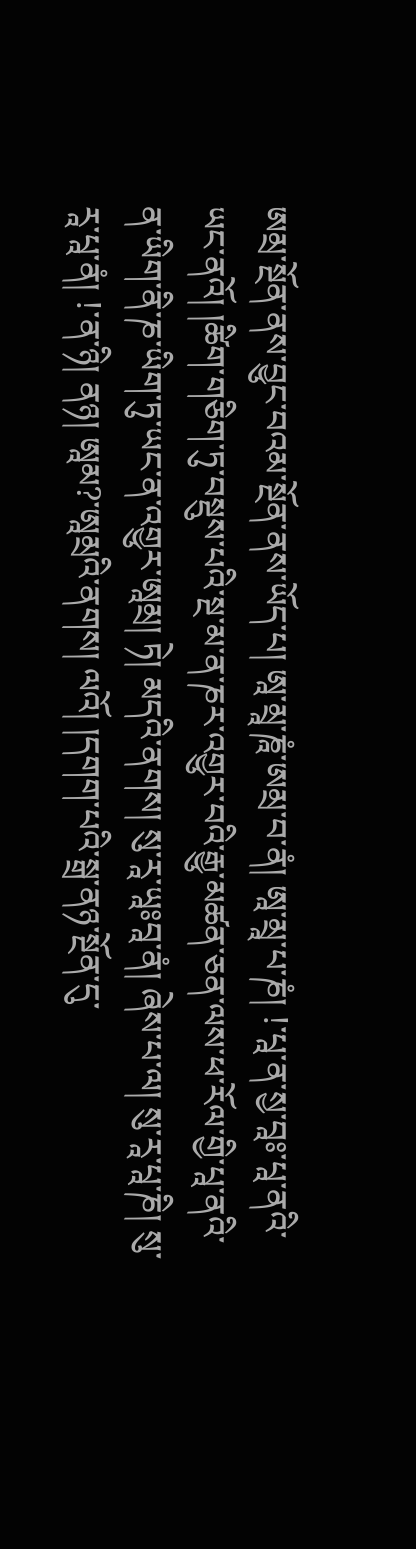ཨམྲ་སྔོན་ནས་བྱུང་བའམ་སྔོན་ནས་ཡོད་པ། ཨཱ་མྲཱ་ཎཱཾ་ཨམྲ་བ་ནཾ། ཨཱ་མྲཱ་པ་ཎཾ། !་པཱ་ན་སྱ་བཱཿ་པཱ་ནའི་ཡང་ནའོ། །ཚིག་གཅིག་ཏུ་བསྡུས་པའི་སྔ་མ་ན་ཎར་འགྱུར་བའི་རྒྱུ་མཚན་ཅན་ལས་ཕ་རོལ་གྱི་པཱ་ནའི་ན་ཡིག་ནི་ཎ་ཡིག་ཏུ་ཡང་ན་འགྱུར་ཨཱམྲ། ཏེ། མདའི་ནགས། སུ་རཱ་ཡཱཿབཱ་ནཾ། ཞེས་པ་ལ། སུ་རཱ་པཱ་ཎི། སུ་རཱ་པཱ་ནཾ། !་ན་ཉི། ནཉ། ཨཱམ?་ཨཱམྲའི་ནགས། ལའོ། །དགག་པའི་སྒྲ་ནཉ་སྔོན་དུ་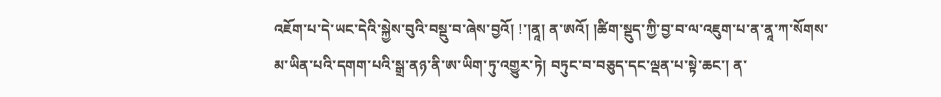འཇོག་པ་དེ་ཡང་དེའི་སྐྱེས་བུའི་བསྡུ་བ་ཞེས་བྱའོ། !་།ནཱ། ན་ཨའོ། །ཚིག་སྡུད་ཀྱི་བྱ་བ་ལ་འཇུག་པ་ན་ནཱ་ཀ་སོགས་མ་ཡིན་པའི་དགག་པའི་སྒྲ་ནཉ་ནི་ཨ་ཡིག་ཏུ་འགྱུར་ཏེ། བཏུང་བ་བཅུད་དང་ལྡན་པ་སྟེ་ཆང་། ན་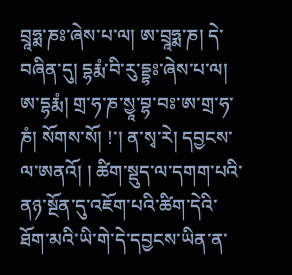བྲཱཧྨ་ཎཿ་ཞེས་པ་ལ། ཨ་བྲཱཧྨ་ཎ། དེ་བཞིན་དུ། དྷརྨཾ་བི་རུ་དྡྷཿ་ཞེས་པ་ལ། ཨ་དྷརྨཾ། གྲ་ཧ་ཎ་སྱཱ་བྷ་བཿ་ཨ་གྲ་ཧ་ཎཾ། སོགས་སོ། !་། ན་སྭ་རེ། དབྱངས་ལ་ཨནའོ། ། ཚིག་སྡུད་ལ་དགག་པའི་ནཉ་སྔོན་དུ་འཇོག་པའི་ཚིག་དེའི་ཐོག་མའི་ཡི་གེ་དེ་དབྱངས་ཡིན་ན་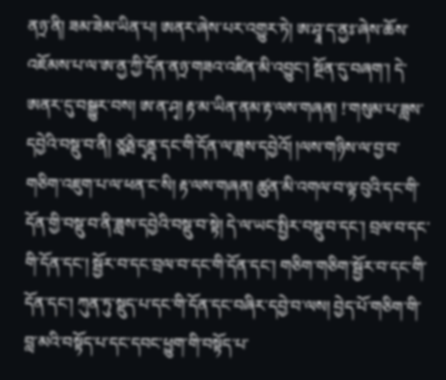ནཉྲ་ནི། ཟམ་ཟེམ་ཡིན་པ། ཨནར་ཞེས་པར་འགྱུར་ཏེ། ཨ་ཤྭཱ་ད་ནྱཿ་ཞེས་ཆོས་འཇོམས་པ་ལ་ཨ་ནྱ་ཀྱི་དོན་ནཉྲ་གཟའ་འཛིན་མི་འབྱུང་། སྔོན་དུ་བཞག་། དེ་ཨནར་དུ་བསྒྱུར་བས། ཨ་ན་ཤྭ། རྟ་མ་ཡིན་ནམ་རྟ་ལས་གཞན། !་གསུམ་པ་ཟླས་དབྱེའི་བསྡུ་བ་ནི། ཙཱརྠེ་དྭནྡྭ་དང་གི་དོན་ལ་ཟླས་དབྱེའོ། །ལས་གཉིས་ལ་བྱ་བ་གཅིག་འཇུག་པ་ལ་ཕན་ང་སི། རྟ་ལས་གཞན། ཚུན་མི་འགལ་བ་ལྟ་བུའི་དང་གི་དོན་གྱི་བསྡུ་བ་ནི་ཟླས་དབྱེའི་བསྡུ་བ་སྟེ། དེ་ལ་ཡང་སྤྱིར་བསྡུ་བ་དང་། བྲལ་བ་དང་གི་དོན་དང་། སྦྱོར་བ་དང་བྲལ་བ་དང་གི་དོན་དང་། གཅིག་གཅིག་སྦྱོར་བ་དང་གི་དོན་དང་། ཀུན་ཏུ་སྡུད་པ་དང་གི་དོན་དང་བཞིར་དབྱེ་བ་ལས། བྱེད་པོ་གཅིག་གི་བླ་མའི་བསྟོད་པ་དང་དབང་ཕྱུག་གི་བསྟོད་པ་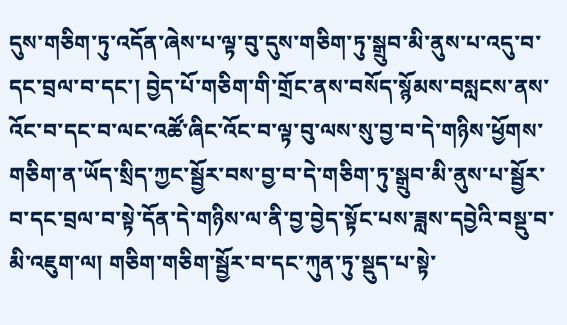དུས་གཅིག་ཏུ་འདོན་ཞེས་པ་ལྟ་བུ་དུས་གཅིག་ཏུ་སྒྲུབ་མི་ནུས་པ་འདུ་བ་དང་བྲལ་བ་དང་། བྱེད་པོ་གཅིག་གི་གྲོང་ནས་བསོད་སྙོམས་བསླངས་ནས་འོང་བ་དང་བ་ལང་འཚོ་ཞིང་འོང་བ་ལྟ་བུ་ལས་སུ་བྱ་བ་དེ་གཉིས་ཕྱོགས་གཅིག་ན་ཡོད་སྲིད་ཀྱང་སྦྱོར་བས་བྱ་བ་དེ་གཅིག་ཏུ་སྒྲུབ་མི་ནུས་པ་སྦྱོར་བ་དང་བྲལ་བ་སྟེ་དོན་དེ་གཉིས་ལ་ནི་བྱ་བྱེད་སྟོང་པས་ཟླས་དབྱེའི་བསྡུ་བ་མི་འཇུག་ལ། གཅིག་གཅིག་སྦྱོར་བ་དང་ཀུན་ཏུ་སྡུད་པ་སྟེ་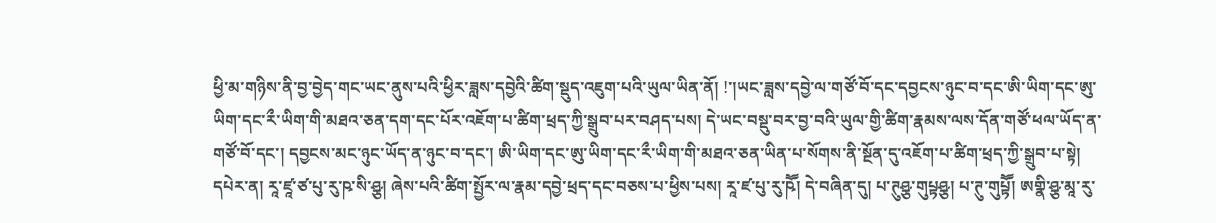ཕྱི་མ་གཉིས་ནི་བྱ་བྱེད་གང་ཡང་ནུས་པའི་ཕྱིར་ཟླས་དབྱེའི་ཚིག་སྡུད་འཇུག་པའི་ཡུལ་ཡིན་ནོ། !་།ཡང་ཟླས་དབྱེ་ལ་གཙོ་བོ་དང་དབྱངས་ཉུང་བ་དང་ཨི་ཡིག་དང་ཨུ་ཡིག་དང་རྀ་ཡིག་གི་མཐའ་ཅན་དག་དང་པོར་འཇོག་པ་ཚིག་ཕྲད་ཀྱི་སྒྲུབ་པར་བཤད་པས། དེ་ཡང་བསྡུ་བར་བྱ་བའི་ཡུལ་གྱི་ཚིག་རྣམས་ལས་དོན་གཙོ་ཕལ་ཡོད་ན་གཙོ་བོ་དང་། དབྱངས་མང་ཉུང་ཡོད་ན་ཉུང་བ་དང་། ཨི་ཡིག་དང་ཨུ་ཡིག་དང་རྀ་ཡིག་གི་མཐའ་ཅན་ཡིན་པ་སོགས་ནི་སྔོན་དུ་འཇོག་པ་ཚིག་ཕྲད་ཀྱི་སྒྲུབ་པ་སྟེ། དཔེར་ན། རཱ་ཛཱ་ཙ་པུ་རུ་ཥ་སི་ཤྩ། ཞེས་པའི་ཚིག་སྤྱོར་ལ་རྣམ་དབྱེ་ཕྲད་དང་བཅས་པ་ཕྱིས་པས། རཱ་ཛ་པུ་རུ་ཥཽ། དེ་བཞིན་དུ། པ་ཊུཤྩ་གུཔྟཤྩ། པ་ཊུ་གུཔྟཽ། ཨགྣི་ཤྩ་མཱ་རུ་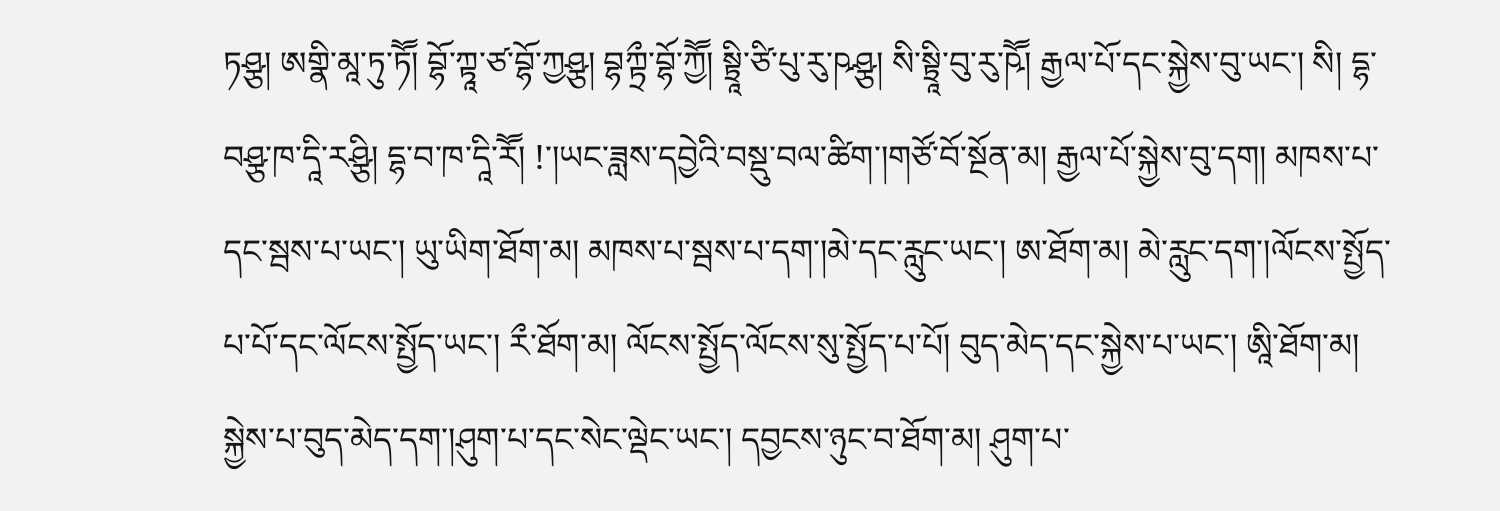ཏཤྩ། ཨགྣི་མཱ་ཏུ་ཏཽ། བྷོ་ཀྟཱ་ཙ་བྷོ་ཀྱཤྩ། བྷཀྟྲྀ་བྷོ་ཀྱཽ། སྟྲཱི་ཙི་པུ་རུ་ཥཤྩ། སི་སྟྲཱི་བུ་རུ་ཥཽ། རྒྱལ་པོ་དང་སྐྱེས་བུ་ཡང་། སི། དྷ་བཤྩ་ཁ་དཱི་རཤྩི། དྷ་བ་ཁ་དཱི་རཽ། !་།ཡང་ཟླས་དབྱེའི་བསྡུ་བལ་ཚིག་།གཙོ་བོ་སྔོན་མ། རྒྱལ་པོ་སྐྱེས་བུ་དག། མཁས་པ་དང་སྦས་པ་ཡང་། ཡུ་ཡིག་ཐོག་མ། མཁས་པ་སྦས་པ་དག་།མེ་དང་རླུང་ཡང་། ཨ་ཐོག་མ། མེ་རླུང་དག་།ལོངས་སྤྱོད་པ་པོ་དང་ལོངས་སྤྱོད་ཡང་། རྀ་ཐོག་མ། ལོངས་སྤྱོད་ལོངས་སུ་སྤྱོད་པ་པོ། བུད་མེད་དང་སྐྱེས་པ་ཡང་། ཨཱི་ཐོག་མ། སྐྱེས་པ་བུད་མེད་དག་།ཤུག་པ་དང་སེང་ལྡེང་ཡང་། དབྱངས་ཉུང་བ་ཐོག་མ། ཤུག་པ་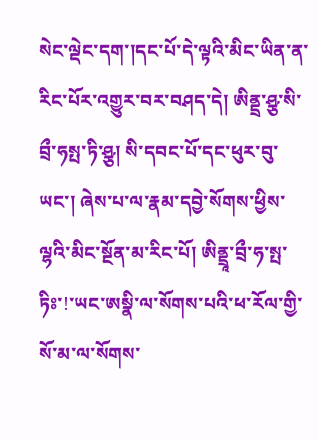སེང་ལྡེང་དག་།དང་པོ་དེ་ལྟའི་མིང་ཡིན་ན་རིང་པོར་འགྱུར་བར་བཤད་དེ། ཨིནྡྲ་ཤྩ་སི་བྲྀ་ཧསྤ་ཏི་ཤྩ། སི་དབང་པོ་དང་ཕུར་བུ་ཡང་། ཞེས་པ་ལ་རྣམ་དབྱེ་སོགས་ཕྱིས་ལྷའི་མིང་སྔོན་མ་རིང་པོ། ཨིནྡྲཱ་བྲྀ་ཧ་སྤ་ཏིཿ་!་ཡང་ཨསྣི་ལ་སོགས་པའི་ཕ་རོལ་གྱི་སོ་མ་ལ་སོགས་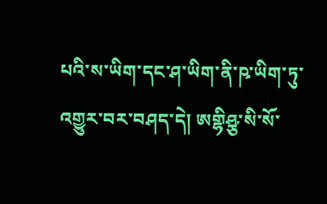པའི་ས་ཡིག་དང་ཤ་ཡིག་ནི་ཥ་ཡིག་ཏུ་འགྱུར་བར་བཤད་དེ། ཨགྷིཤྩ་སི་སོ་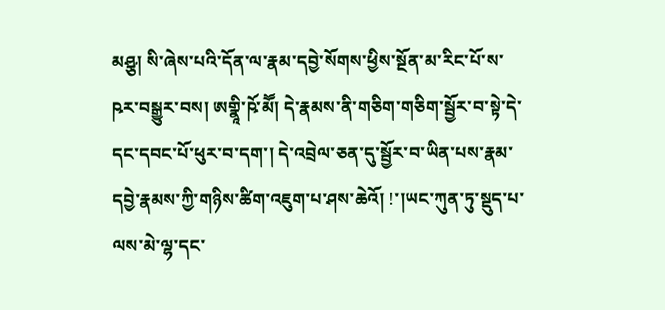མཤྩ། སི་ཞེས་པའི་དོན་ལ་རྣམ་དབྱེ་སོགས་ཕྱིས་སྔོན་མ་རིང་པོ་ས་ཥར་བསྒྱུར་བས། ཨགྣཱི་ཥོ་མཽ། དེ་རྣམས་ནི་གཅིག་གཅིག་སྦྱོར་བ་སྟེ་དེ་དང་དབང་པོ་ཕུར་བ་དག་། དེ་འབྲེལ་ཅན་དུ་སྦྱོར་བ་ཡིན་པས་རྣམ་དབྱེ་རྣམས་ཀྱི་གཉིས་ཚིག་འཇུག་པ་ཤས་ཆེའོ། !་།ཡང་ཀུན་ཏུ་སྡུད་པ་ལས་མེ་ལྷ་དང་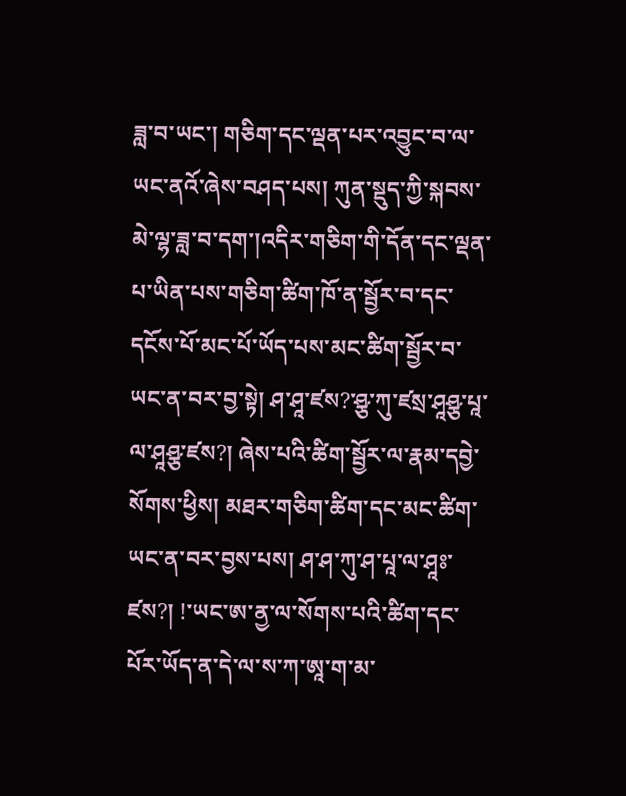ཟླ་བ་ཡང་། གཅིག་དང་ལྡན་པར་འབྱུང་བ་ལ་ཡང་ནའོ་ཞེས་བཤད་པས། ཀུན་སྡུད་ཀྱི་སྐབས་མེ་ལྷ་ཟླ་བ་དག་།འདིར་གཅིག་གི་དོན་དང་ལྡན་པ་ཡིན་པས་གཅིག་ཚིག་ཁོ་ན་སྦྱོར་བ་དང་དངོས་པོ་མང་པོ་ཡོད་པས་མང་ཚིག་སྦྱོར་བ་ཡང་ན་བར་བྱ་སྟེ། ཤ་ཤཱ་ཛས?་ཤྩ་ཀུ་ཛསྲ་ཤཱཤྩ་པཱ་ལ་ཤཱཤྩ་ཛས?། ཞེས་པའི་ཚིག་སྦྱོར་ལ་རྣམ་དབྱེ་སོགས་ཕྱིས། མཐར་གཅིག་ཚིག་དང་མང་ཚིག་ཡང་ན་བར་བྱས་པས། ཤ་ཤ་ཀུ་ཤ་པཱ་ལ་ཤཱཿ་ཛས?། !་ཡང་ཨ་ནྱ་ལ་སོགས་པའི་ཚིག་དང་པོར་ཡོད་ན་དེ་ལ་ས་ཀ་ཨཱ་ག་མ་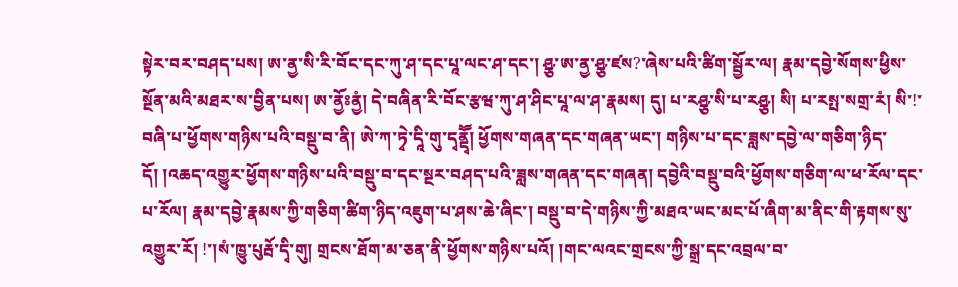སྟེར་བར་བཤད་པས། ཨ་ནྱ་སི་རི་བོང་དང་ཀུ་ཤ་དང་པཱ་ལང་ཤ་དང་། ཤྩ་ཨ་ནྱ་ཤྩ་ཛས?་ཞེས་པའི་ཚིག་སྦྱོར་ལ། རྣམ་དབྱེ་སོགས་ཕྱིས་སྔོན་མའི་མཐར་ས་བྱིན་པས། ཨ་ནྱོཿནྱཾ། དེ་བཞིན་རི་བོང་རྩཝ་ཀུ་ཤ་ཤིང་པཱ་ལ་ཤ་རྣམས། དུ། པ་རཤྩ་སི་པ་རཤྩ། སི། པ་རསྤ་སགྲ་རཾ། སི་!་བཞི་པ་ཕྱོགས་གཉིས་པའི་བསྡུ་བ་ནི། ཨེ་ཀ་ཏྭེ་དཱི་གུ་དྭནྡྭཽ། ཕྱོགས་གཞན་དང་གཞན་ཡང་། གཉིས་པ་དང་ཟླས་དབྱེ་ལ་གཅིག་ཉིད་དོ། །འཆད་འགྱུར་ཕྱོགས་གཉིས་པའི་བསྡུ་བ་དང་སྔར་བཤད་པའི་ཟླས་གཞན་དང་གཞན། དབྱེའི་བསྡུ་བའི་ཕྱོགས་གཅིག་ལ་ཕ་རོལ་དང་པ་རོལ། རྣམ་དབྱེ་རྣམས་ཀྱི་གཅིག་ཚིག་ཉིད་འཇུག་པ་ཤས་ཆེ་ཞིང་། བསྡུ་བ་དེ་གཉིས་ཀྱི་མཐའ་ཡང་མང་པོ་ཞིག་མ་ནིང་གི་རྟགས་སུ་འགྱུར་རོ། !་།སཾ་ཁྱུ་པུརྦོ་དྭི་གུ། གྲངས་ཐོག་མ་ཅན་ནི་ཕྱོགས་གཉིས་པའོ། །གང་ལའང་གྲངས་ཀྱི་སྒྲ་དང་འབྲལ་བ་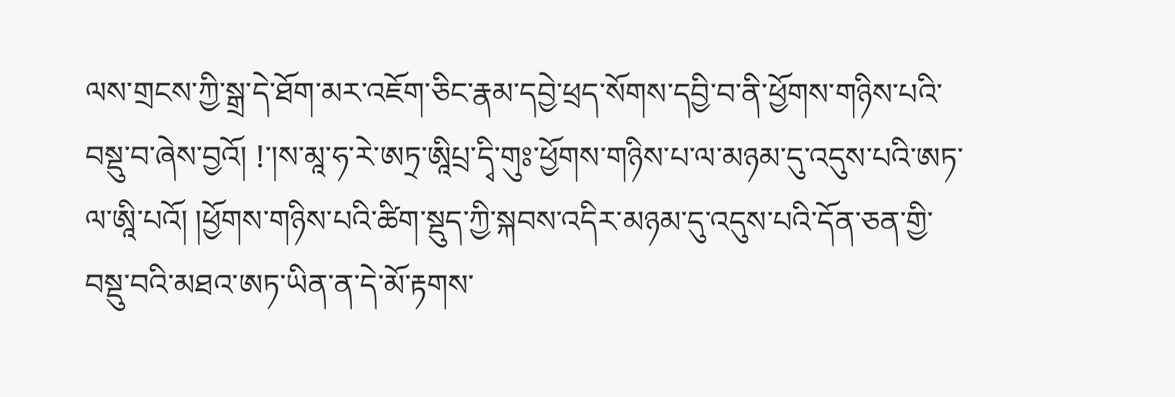ལས་གྲངས་ཀྱི་སྒྲ་དེ་ཐོག་མར་འཇོག་ཅིང་རྣམ་དབྱེ་ཕྲད་སོགས་དབྱི་བ་ནི་ཕྱོགས་གཉིས་པའི་བསྡུ་བ་ཞེས་བྱའོ། !་།ས་མཱ་ཧ་རེ་ཨཏྲ་ཨཱིཔྲ་དྭི་གུཿ་ཕྱོགས་གཉིས་པ་ལ་མཉམ་དུ་འདུས་པའི་ཨཏ་ལ་ཨཱི་པའོ། །ཕྱོགས་གཉིས་པའི་ཚིག་སྡུད་ཀྱི་སྐབས་འདིར་མཉམ་དུ་འདུས་པའི་དོན་ཅན་གྱི་བསྡུ་བའི་མཐའ་ཨཏ་ཡིན་ན་དེ་མོ་རྟགས་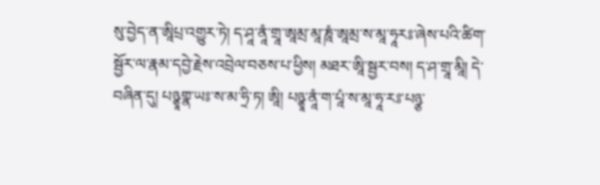སུ་བྱེད་ན་ཨཱིཔྲ་འགྱུར་ཏེ། ད་ཤཱ་ནཱཾ་གྲཱ་ཨཱམྲ་མཱ་ཎཱཾ་ཨཱམྲ་ས་མཱ་ཧཱརཿ་ཞེས་པའི་ཚིག་སྦྱོར་ལ་རྣམ་དབྱེ་རྗེས་འབྲེལ་བཅས་པ་ཕྱིས། མཐར་ཨཱི་སྦྱར་བས། ད་ཤ་གྲཱ་མཱི། དེ་བཞིན་དུ། པཉྩཱགྣ་ཡཿ་ས་མ་ཧྲི་ཏ། ཨཱི། པཉྩཱ་ནཱཾ་ག་པཱཾ་ས་མཱ་ཧཱ་རཿ་པཉྩ་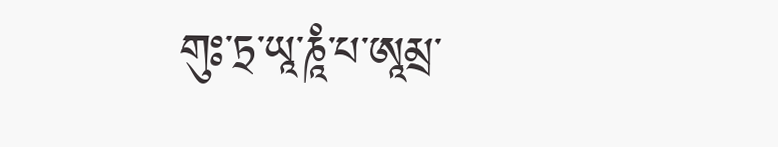གུཿ་ཏྲ་ཡཱ་ཎཱཾ་པ་ཨཱམྲ་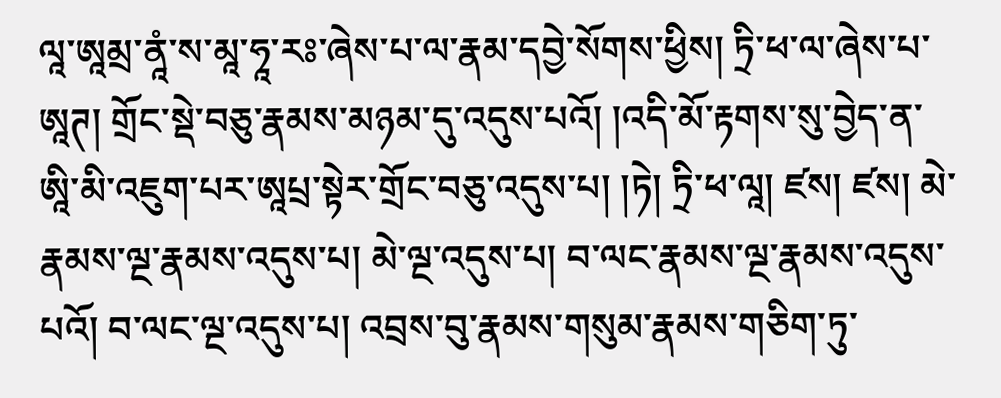ལཱ་ཨཱམྲ་ནཱཾ་ས་མཱ་ཧཱ་རཿ་ཞེས་པ་ལ་རྣམ་དབྱེ་སོགས་ཕྱིས། ཏྲི་ཕ་ལ་ཞེས་པ་ཨཱཊ། གྲོང་སྡེ་བཅུ་རྣམས་མཉམ་དུ་འདུས་པའོ། །འདི་མོ་རྟགས་སུ་བྱེད་ན་ཨཱི་མི་འཇུག་པར་ཨཱཔྲ་སྟེར་གྲོང་བཅུ་འདུས་པ། །ཏེ། ཏྲི་ཕ་ལཱ། ཛས། ཛས། མེ་རྣམས་ལྔ་རྣམས་འདུས་པ། མེ་ལྔ་འདུས་པ། བ་ལང་རྣམས་ལྔ་རྣམས་འདུས་པའོ། བ་ལང་ལྔ་འདུས་པ། འབྲས་བུ་རྣམས་གསུམ་རྣམས་གཅིག་ཏུ་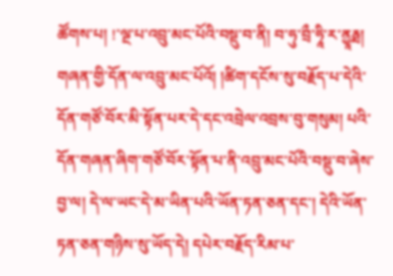ཚོགས་པ། !་ལྔ་པ་འབྲུ་མང་པོའི་བསྡུ་བ་ནི། བ་ཧུ་བྲྀ་ཧཱི་ར་ནྱཱརྠ། གཞན་གྱི་དོན་ལ་འབྲུ་མང་པོའོ། །ཚིག་དངོས་སུ་བརྗོད་པ་དེའི་དོན་གཙོ་བོར་མི་སྟོན་པར་དེ་དང་འབྲེལ་འབྲས་བུ་གསུམ། པའི་དོན་གཞན་ཞིག་གཙོ་བོར་སྟོན་པ་ནི་འབྲུ་མང་པོའི་བསྡུ་བ་ཞེས་བྱ་ལ། དེ་ལ་ཡང་དེ་མ་ཡིན་པའི་ཡོན་ཏན་ཅན་དང་། དེའི་ཡོན་ཏན་ཅན་གཉིས་སུ་ཡོད་དེ། དཔེར་བརྗོད་རིམ་པ་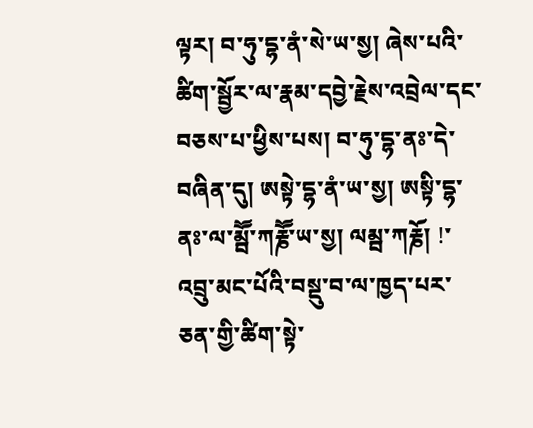ལྟར། བ་ཧུ་དྷ་ནཾ་སེ་ཡ་སྱ། ཞེས་པའི་ཚིག་སྦྱོར་ལ་རྣམ་དབྱེ་རྗེས་འབྲེལ་དང་བཅས་པ་ཕྱིས་པས། བ་ཧུ་དྷ་ནཿ་དེ་བཞིན་དུ། ཨསྟེ་དྷ་ནཾ་ཡ་སྱ། ཨསྟི་དྷ་ནཿ་ལ་མྦཽ་ཀརྞཽ་ཡ་སྱ། ལམྦ་ཀརྞོ། !་འབྲུ་མང་པོའི་བསྡུ་བ་ལ་ཁྱད་པར་ཅན་གྱི་ཚིག་སྟེ་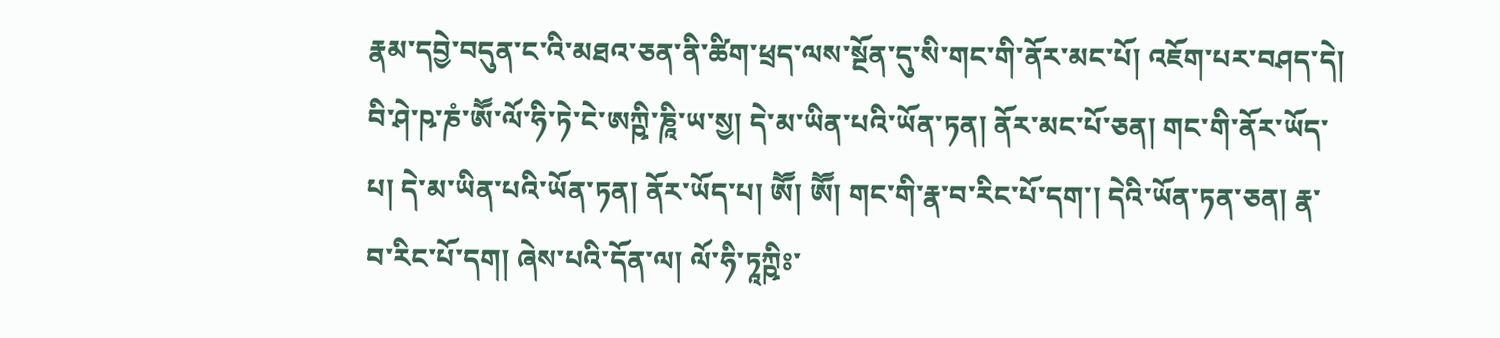རྣམ་དབྱེ་བདུན་ང་འི་མཐའ་ཅན་ནི་ཚིག་ཕྲད་ལས་སྔོན་དུ་སི་གང་གི་ནོར་མང་པོ། འཇོག་པར་བཤད་དེ། བི་ཤེ་ཥ་ཎཾ་ཨཽ་ལོ་ཧི་ཏེ་ངེ་ཨཀྵི་ཎཱི་ཡ་སྱ། དེ་མ་ཡིན་པའི་ཡོན་ཏན། ནོར་མང་པོ་ཅན། གང་གི་ནོར་ཡོད་པ། དེ་མ་ཡིན་པའི་ཡོན་ཏན། ནོར་ཡོད་པ། ཨཽ། ཨཽ། གང་གི་རྣ་བ་རིང་པོ་དག་། དེའི་ཡོན་ཏན་ཅན། རྣ་བ་རིང་པོ་དག། ཞེས་པའི་དོན་ལ། ལོ་ཧི་ཏཱཀྵིཿ་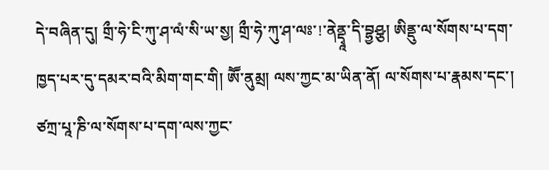དེ་བཞིན་དུ། གྲྀ་ཧེ་ངི་ཀུ་ཤ་ལཾ་སི་ཡ་སྱ། གྲྀ་ཧེ་ཀུ་ཤ་ལཿ་!་ནེནྡྭཱ་དི་བྷྱཤྩ། ཨིནྡུ་ལ་སོགས་པ་དག་ཁྱད་པར་དུ་དམར་བའི་མིག་གང་གི། ཨཽ་ནུམྲ། ལས་ཀྱང་མ་ཡིན་ནོ། ལ་སོགས་པ་རྣམས་དང་། ཙཀྲ་པཱ་ཎི་ལ་སོགས་པ་དག་ལས་ཀྱང་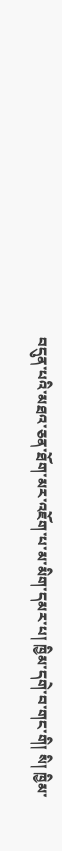བདུན་པའི་མཐའ་ཅན་ཐོག་མར་འཇོག་པ་མ་མིག་དམར་པ། ཁྱིམ་དགེ་བ་གང་གི། སི། ཁྱིམ་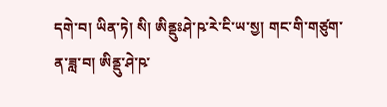དགེ་བ། ཡིན་ཏེ། སི། ཨིནྡུཿཤེ་ཥ་རེ་ངི་ཡ་སྱ། གང་གི་གཙུག་ན་ཟླ་བ། ཨིནྡུ་ཤེ་ཥ་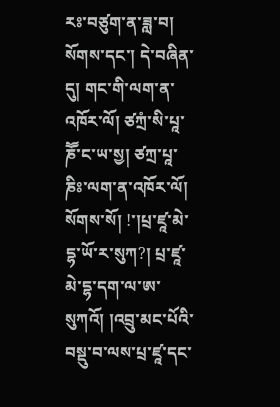རཿ་བཙུག་ན་ཟླ་བ། སོགས་དང་། དེ་བཞིན་དུ། གང་གི་ལག་ན་འཁོར་ལོ། ཙཀྲཾ་སི་པཱ་ཎཽ་ང་ཡ་སྱ། ཙཀྲ་པཱ་ཎིཿ་ལག་ན་འཁོར་ལོ། སོགས་སོ། !་།པྲ་ཛཱ་མེ་དྷ་ཡོ་ར་སུཀ?། པྲ་ཛཱ་མེ་དྷ་དག་ལ་ཨ་སུཀའོ། །འབྲུ་མང་པོའི་བསྡུ་བ་ལས་པྲ་ཛཱ་དང་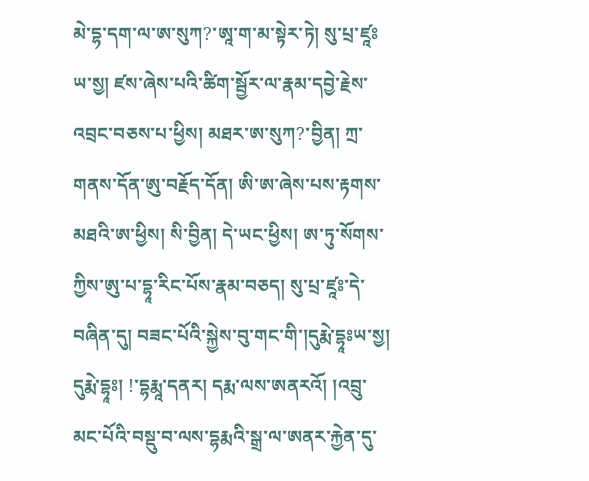མེ་དྷ་དག་ལ་ཨ་སུཀ?་ཨཱ་ག་མ་སྟེར་ཏེ། སུ་པྲ་ཛཱཿཡ་སྱ། ཛས་ཞེས་པའི་ཚིག་སྦྱོར་ལ་རྣམ་དབྱེ་རྗེས་འབྲང་བཅས་པ་ཕྱིས། མཐར་ཨ་སུཀ?་བྱིན། ཀྲ་གནས་དོན་ཨུ་བརྗོད་དོན། ཨི་ཨ་ཞེས་པས་རྟགས་མཐའི་ཨ་ཕྱིས། སི་བྱིན། དེ་ཡང་ཕྱིས། ཨ་ཏུ་སོགས་ཀྱིས་ཨུ་པ་དྷཱ་རིང་པོས་རྣམ་བཅད། སུ་པྲ་ཛཱཿ་དེ་བཞིན་དུ། བཟང་པོའི་སྐྱེས་བུ་གང་གི་།དུརྨེ་དྷཱཿཡ་སྱ། དུརྨེ་དྷཱཿ། !་དྷརྨཱ་དནར། དརྨ་ལས་ཨནརའོ། །འབྲུ་མང་པོའི་བསྡུ་བ་ལས་དྷརྨའི་སྒྲ་ལ་ཨནར་རྐྱེན་དུ་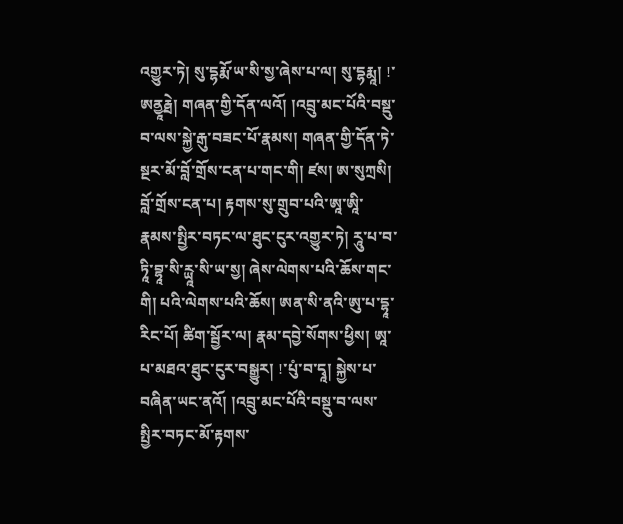འགྱུར་ཏེ། སུ་དྷརྨོ་ཡ་སི་སྱ་ཞེས་པ་ལ། སུ་དྷརྨཱ། !་ཨནྱཱརྠེ། གཞན་གྱི་དོན་ལའོ། །འབྲུ་མང་པོའི་བསྡུ་བ་ལས་སྐྱེ་རྒུ་བཟང་པོ་རྣམས། གཞན་གྱི་དོན་ཏེ་སྔར་མོ་བློ་གྲོས་ངན་པ་གང་གི། ཛས། ཨ་སུཀྲསི། བློ་གྲོས་ངན་པ། རྟགས་སུ་གྲུབ་པའི་ཨཱ་ཨཱི་རྣམས་སྤྱིར་བཏང་ལ་ཐུང་ངུར་འགྱུར་ཏེ། རཱུ་པ་བ་ཏཱི་བྷཱ་སི་ཪྻཱ་སི་ཡ་སྱ། ཞེས་ལེགས་པའི་ཆོས་གང་གི། པའི་ལེགས་པའི་ཆོས། ཨན་སི་ནའི་ཨུ་པ་དྷཱ་རིང་པོ། ཚིག་སྦྱོར་ལ། རྣམ་དབྱེ་སོགས་ཕྱིས། ཨཱ་པ་མཐའ་ཐུང་ངུར་བསྒྱུར། !་པུཾ་བ་དྭཱ། སྐྱེས་པ་བཞིན་ཡང་ནའོ། །འབྲུ་མང་པོའི་བསྡུ་བ་ལས་སྤྱིར་བཏང་མོ་རྟགས་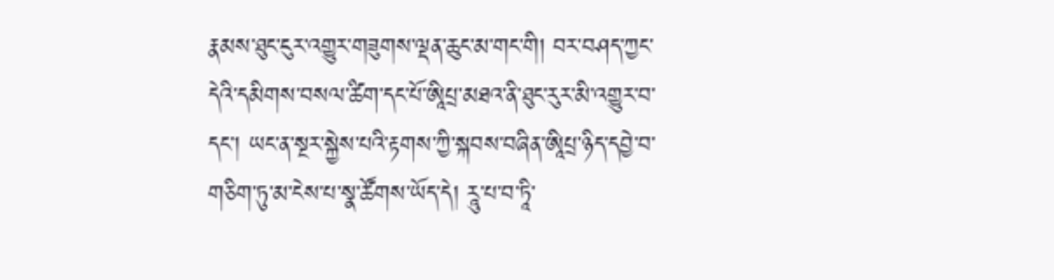རྣམས་ཐུང་ངུར་འགྱུར་གཟུགས་ལྡན་ཆུང་མ་གང་གི། བར་བཤད་ཀྱང་དེའི་དམིགས་བསལ་ཚིག་དང་པོ་ཨཱིཔྲ་མཐའ་ནི་ཐུང་རུར་མི་འགྱུར་བ་དང་། ཡང་ན་སྔར་སྐྱེས་པའི་རྟགས་ཀྱི་སྐབས་བཞིན་ཨཱིཔྲ་ཉིད་དབྱེ་བ་གཅིག་ཏུ་མ་ངེས་པ་སྣ་ཚོགས་ཡོད་དེ། རཱུ་པ་བ་ཏཱི་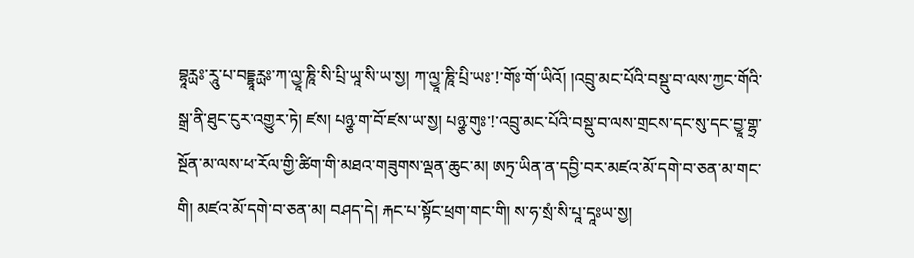བྷཱཪྻཿ་རཱུ་པ་བདྡྷཱཪྻཿ་ཀ་ལྱཱ་ཎཱི་སི་པྲི་ཡཱ་སི་ཡ་སྱ། ཀ་ལྱཱ་ཎཱི་པྲི་ཡཿ་!་གོཿ་གོ་ཡིའོ། །འབྲུ་མང་པོའི་བསྡུ་བ་ལས་ཀྱང་གོའི་སྒྲ་ནི་ཐུང་ངུར་འགྱུར་ཏེ། ཛས། པཉྩ་ག་བོ་ཛས་ཡ་སྱ། པཉྩ་གུཿ་!་འབྲུ་མང་པོའི་བསྡུ་བ་ལས་གྲངས་དང་སུ་དང་བྱཱ་གྷྲ་སྔོན་མ་ལས་ཕ་རོལ་གྱི་ཚིག་གི་མཐའ་གཟུགས་ལྡན་ཆུང་མ། ཨཏྲ་ཡིན་ན་དབྱི་བར་མཛའ་མོ་དགེ་བ་ཅན་མ་གང་གི། མཛའ་མོ་དགེ་བ་ཅན་མ། བཤད་དེ། རྐང་པ་སྟོང་ཕྲག་གང་གི། ས་ཧ་སྲཾ་སི་པཱ་དཱཿཡ་སྱ།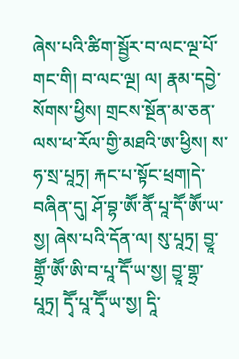ཞེས་པའི་ཚིག་སྦྱོར་བ་ལང་ལྔ་པོ་གང་གི། བ་ལང་ལྔ། ལ། རྣམ་དབྱེ་སོགས་ཕྱིས། གྲངས་སྔོན་མ་ཅན་ལས་ཕ་རོལ་གྱི་མཐའི་ཨ་ཕྱིས། ས་ཧ་སྲ་པཱཏྲ། རྐང་པ་སྟོང་ཕྲག།དེ་བཞིན་དུ། ཤོ་བྷ་ཨཽ་ནཽ་པཱ་དཽ་ཨཽ་ཡ་སྱ། ཞེས་པའི་དོན་ལ། སུ་པཱཏྲ། བྱཱ་གྷྲཽ་ཨཽ་ཨི་བ་པཱ་དཽ་ཡ་སྱ། བྱཱ་གྷྲ་པཱཏྲ། དྭཽ་པཱ་དྭཽ་ཡ་སྱ། དཱི་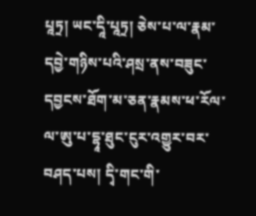པཱཏྲ། ཡང་དཱི་པཱཏྲ། ཅེས་པ་ལ་རྣམ་དབྱེ་གཉིས་པའི་ཤསྲ་ནས་བཟུང་དབྱངས་ཐོག་མ་ཅན་རྣམས་ཕ་རོལ་ལ་ཨུ་པ་དྷཱ་ཐུང་ངུར་འགྱུར་བར་བཤད་པས། དྭི་གང་གི་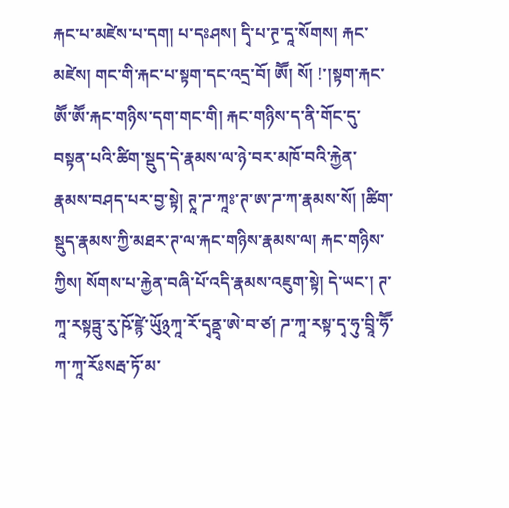རྐང་པ་མཛེས་པ་དག། པ་དཿཤས། དྭི་པ་ཊྲ་དཱ་སོགས། རྐང་མཛེས། གང་གི་རྐང་པ་སྟག་དང་འདྲ་བོ། ཨཽ། སོ། !་།སྟག་རྐང་ཨཽ་ཨཽ་རྐང་གཉིས་དག་གང་གི། རྐང་གཉིས་ད་ནི་གོང་དུ་བསྟན་པའི་ཚིག་སྡུད་དེ་རྣམས་ལ་ཉེ་བར་མཁོ་བའི་རྐྱེན་རྣམས་བཤད་པར་བྱ་སྟེ། ཊཱ་ཌ་ཀཱཿ་ཊ་ཨ་ཌ་ཀ་རྣམས་སོ། །ཚིག་སྡུད་རྣམས་ཀྱི་མཐར་ཊ་ལ་རྐང་གཉིས་རྣམས་ལ། རྐང་གཉིས་ཀྱིས། སོགས་པ་རྐྱེན་བཞི་པོ་འདི་རྣམས་འཇུག་སྟེ། དེ་ཡང་། ཊ་ཀཱ་རསྟཏྦུ་རུ་ཥོ་ཛྙེ་ཡོུ྅ཀཱ་རོ་དྭནྡྭ་ཨེ་བ་ཙ། ཌ་ཀཱ་རསྟ་དྭ་ཧུ་བྲཱི་ཧཽ་ཀ་ཀཱ་རོཿསརྦ་ཏོ་མ་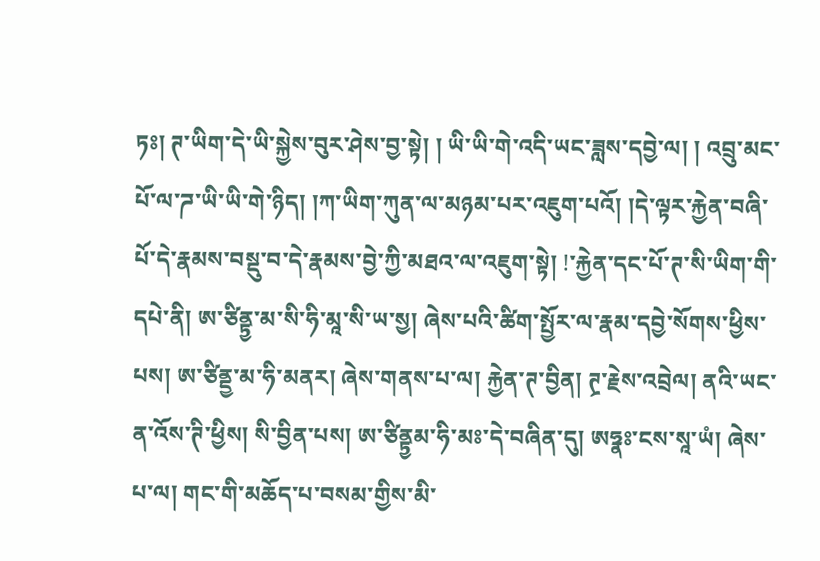ཏཿ། ཊ་ཡིག་དེ་ཡི་སྐྱེས་བུར་ཤེས་བྱ་སྟེ། ། ཡི་ཡི་གེ་འདི་ཡང་ཟླས་དབྱེ་ལ། ། འབྲུ་མང་པོ་ལ་ཌ་ཡི་ཡི་གེ་ཉིད། །ཀ་ཡིག་ཀུན་ལ་མཉམ་པར་འཇུག་པའོ། །དེ་ལྟར་རྐྱེན་བཞི་པོ་དེ་རྣམས་བསྡུ་བ་དེ་རྣམས་བྱེ་ཀྱི་མཐའ་ལ་འཇུག་སྟེ། !་རྐྱེན་དང་པོ་ཊ་སི་ཡིག་གི་དཔེ་ནི། ཨ་ཙིནྟྱ་མ་སི་ཧི་མཱ་སི་ཡ་སྱ། ཞེས་པའི་ཚིག་སྤྱོར་ལ་རྣམ་དབྱེ་སོགས་ཕྱིས་པས། ཨ་ཙིནྡྱ་མ་ཧི་མནར། ཞེས་གནས་པ་ལ། རྐྱེན་ཊ་བྱིན། ཊྲ་རྗེས་འབྲེལ། ནའི་ཡང་ན་འོས་ཊི་ཕྱིས། སི་བྱིན་པས། ཨ་ཙིནྟྱམ་ཧི་མཿ་དེ་བཞིན་དུ། ཨཧྣཿ་ངས་སཱ་ཡཾ། ཞེས་པ་ལ། གང་གི་མཆོད་པ་བསམ་གྱིས་མི་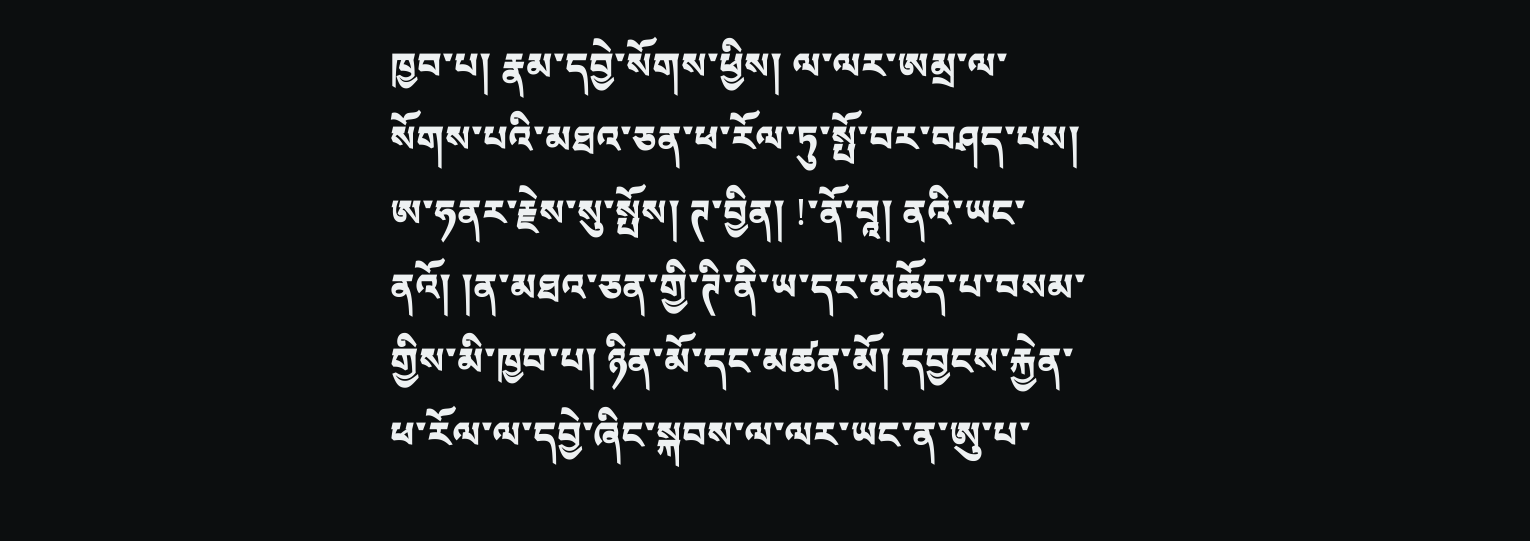ཁྱབ་པ། རྣམ་དབྱེ་སོགས་ཕྱིས། ལ་ལར་ཨམྲ་ལ་སོགས་པའི་མཐའ་ཅན་ཕ་རོལ་ཏུ་སྤོ་བར་བཤད་པས། ཨ་ཧནར་རྗེས་སུ་སྤོས། ཊ་བྱིན། !་ནོ་བཱ། ནའི་ཡང་ནའོ། །ན་མཐའ་ཅན་གྱི་ཊི་ནི་ཡ་དང་མཆོད་པ་བསམ་གྱིས་མི་ཁྱབ་པ། ཉིན་མོ་དང་མཚན་མོ། དབྱངས་རྐྱེན་ཕ་རོལ་ལ་དབྱེ་ཞིང་སྐབས་ལ་ལར་ཡང་ན་ཨུ་པ་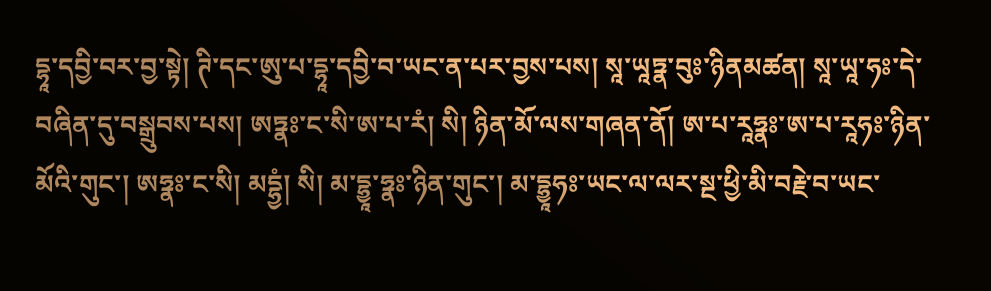དྷཱ་དབྱི་བར་བྱ་སྟེ། ཊི་དང་ཨུ་པ་དྷཱ་དབྱི་བ་ཡང་ན་པར་བྱས་པས། སཱ་ཡཱཏྣ་བུཿ་ཉིནམཚན། སཱ་ཡཱ་ཧཿ་དེ་བཞིན་དུ་བསྒྲུབས་པས། ཨཏྣཿ་ང་སི་ཨ་པ་རཾ། སི། ཉིན་མོ་ལས་གཞན་ནོ། ཨ་པ་རཱཧྣཿ་ཨ་པ་རཱཧཿ་ཉིན་མོའི་གུང་། ཨཧྣཿ་ང་སི། མདྷྱཾ། སི། མ་དྷྱཱ་ཧྣཿ་ཉིན་གུང་། མ་དྷྱཱཧཿ་ཡང་ལ་ལར་སྔ་ཕྱི་མི་བརྗེ་བ་ཡང་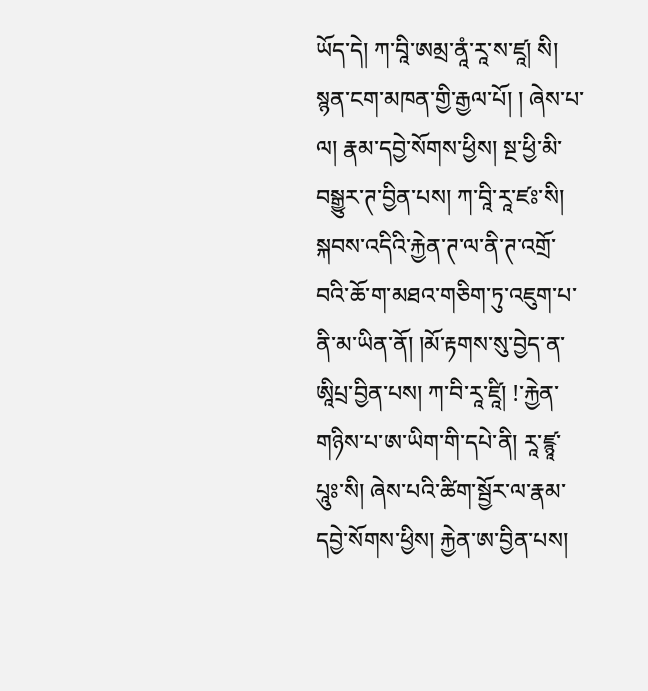ཡོད་དེ། ཀ་བཱི་ཨམྲ་ནཱཾ་རཱ་ས་ཛཱ། སི། སྙན་ངག་མཁན་གྱི་རྒྱལ་པོ། ། ཞེས་པ་ལ། རྣམ་དབྱེ་སོགས་ཕྱིས། སྔ་ཕྱི་མི་བསྒྱུར་ཊ་བྱིན་པས། ཀ་བཱི་རཱ་ཛཿ་སི། སྐབས་འདིའི་རྐྱེན་ཊ་ལ་ནི་ཊ་འགྲོ་བའི་ཆོ་ག་མཐའ་གཅིག་ཏུ་འཇུག་པ་ནི་མ་ཡིན་ནོ། །མོ་རྟགས་སུ་བྱེད་ན་ཨཱིཔྲ་བྱིན་པས། ཀ་བི་རཱ་ཛཱི། !་རྐྱེན་གཉིས་པ་ཨ་ཡིག་གི་དཔེ་ནི། རཱ་ཛྙཱ་པཱུཿ་སི། ཞེས་པའི་ཚིག་སྦྱོར་ལ་རྣམ་དབྱེ་སོགས་ཕྱིས། རྐྱེན་ཨ་བྱིན་པས།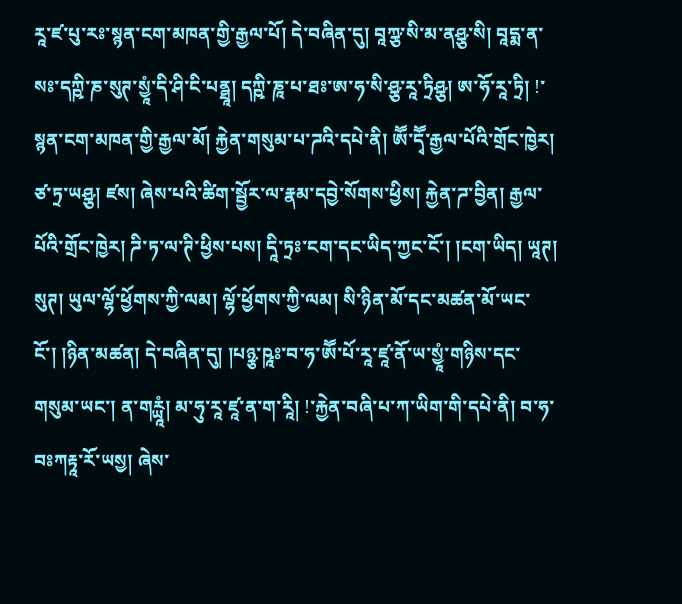རཱ་ཛ་པུ་རཿ་སྙན་ངག་མཁན་གྱི་རྒྱལ་པོ། དེ་བཞིན་དུ། བཱཀྩ་སི་མ་ནཤྩ་སི། བཱདྨ་ན་སཿ་དཀྵི་ཎ་སུཊ་སྱཱཾ་དི་ཤི་ངི་པནྠཱ། དཀྵི་ཎཱ་པ་ཐཿ་ཨ་ཧ་སི་ཤྩ་རཱ་ཏྲིཤྩ། ཨ་ཧོ་རཱ་ཏྲི། !་སྙན་ངག་མཁན་གྱི་རྒྱལ་མོ། རྐྱེན་གསུམ་པ་ཌའི་དཔེ་ནི། ཨཽ་དྭཽ་རྒྱལ་པོའི་གྲོང་ཁྱེར། ཙ་ཏྲ་ཡཤྩ། ཛས། ཞེས་པའི་ཚིག་སྦྱོར་ལ་རྣམ་དབྱེ་སོགས་ཕྱིས། རྐྱེན་ཌ་བྱིན། རྒྱལ་པོའི་གྲོང་ཁྱེར། ཌི་ཏ་ལ་ཊི་ཕྱིས་པས། དཱི་ཏྲཿ་ངག་དང་ཡིད་ཀྱང་ངོ་། །ངག་ཡིད། ཡཱཊ། སུཊ། ཡུལ་ལྷོ་ཕྱོགས་ཀྱི་ལམ། ལྷོ་ཕྱོགས་ཀྱི་ལམ། སི་ཉིན་མོ་དང་མཚན་མོ་ཡང་ངོ་། །ཉིན་མཚན། དེ་བཞིན་དུ། །པཉྩ་ཥཱཿ་བ་ཧ་ཨཽ་པོ་རཱ་ཛཱ་ནོ་ཡ་སྱཱཾ་གཉིས་དང་གསུམ་ཡང་། ན་གཪྻཱཾ། མ་ཧུ་རཱ་ཛཱ་ན་ག་རཱི། !་རྐྱེན་བཞི་པ་ཀ་ཡིག་གི་དཔེ་ནི། བ་ཧ་བཿཀརྟཱ་རོ་ཡསྱ། ཞེས་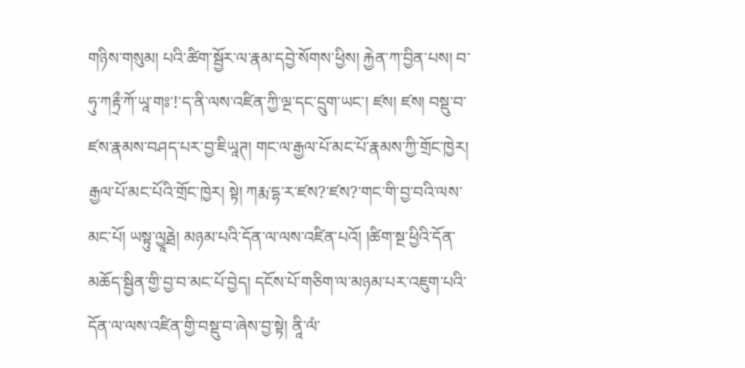གཉིས་གསུམ། པའི་ཚིག་སྦྱོར་ལ་རྣམ་དབྱེ་སོགས་ཕྱིས། རྐྱེན་ཀ་བྱིན་པས། བ་ཧུ་ཀརྟྲྀ་ཀོ་ཡཱ་གཿ་!་ད་ནི་ལས་འཛིན་ཀྱི་ལྔ་དང་དྲུག་ཡང་། ཛས། ཛས། བསྡུ་བ་ཛས་རྣམས་བཤད་པར་བྱ་ཇིཡཱཊ། གང་ལ་རྒྱལ་པོ་མང་པོ་རྣམས་ཀྱི་གྲོང་ཁྱེར། རྒྱལ་པོ་མང་པོའི་གྲོང་ཁྱེར། སྟེ། ཀརྨ་དྷ་ར་ཛས?་ཛས?་གང་གི་བྱ་བའི་ལས་མང་པོ། ཡསྟུ་ལྱཱརྠེ། མཉམ་པའི་དོན་ལ་ལས་འཛིན་པའོ། །ཚིག་སྔ་ཕྱིའི་དོན་མཆོད་སྦྱིན་གྱི་བྱ་བ་མང་པོ་བྱེད། དངོས་པོ་གཅིག་ལ་མཉམ་པར་འཇུག་པའི་དོན་ལ་ལས་འཛིན་གྱི་བསྡུ་བ་ཞེས་བྱ་སྟེ། ནཱི་ལཾ་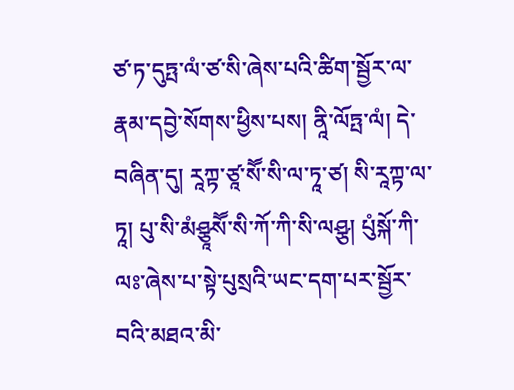ཙ་ཏ་དུཏྤ་ལཾ་ཙ་སི་ཞེས་པའི་ཚིག་སྦྱོར་ལ་རྣམ་དབྱེ་སོགས་ཕྱིས་པས། ནཱི་ལོཏྤ་ལཾ། དེ་བཞིན་དུ། རཱཀྟ་ཙཱ་སཽ་སི་ལ་ཏཱ་ཙ། སི་རཱཀྟ་ལ་ཏཱ། པུ་སི་མཾཤྩཱསཽ་སི་ཀོ་ཀི་སི་ལཤྩ། པུཾསྐོ་ཀི་ལཿ་ཞེས་པ་སྟེ་པུསྲའི་ཡང་དག་པར་སྦྱོར་བའི་མཐའ་མི་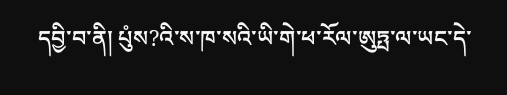དབྱི་བ་ནི། པུཾས?འི་ས་ཁ་སའི་ཡི་གེ་ཕ་རོལ་ཨུཏྤ་ལ་ཡང་དེ་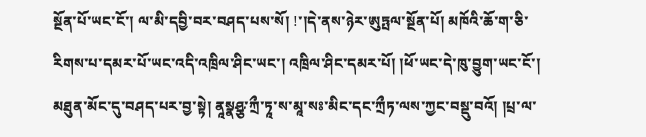སྔོན་པོ་ཡང་ངོ་། ལ་མི་དབྱི་བར་བཤད་པས་སོ། !་།དེ་ནས་ཉེར་ཨུཏྤལ་སྔོན་པོ། མཁོའི་ཆོ་ག་ཅི་རིགས་པ་དམར་པོ་ཡང་འདི་འཁྲིལ་ཤིང་ཡང་། འཁྲིལ་ཤིང་དམར་པོ། །ཕོ་ཡང་དེ་ཁུ་བྱུག་ཡང་ངོ་། མཐུན་མོང་དུ་བཤད་པར་བྱ་སྟེ། ནཱསྣཤྩ་ཀྲྀ་ཏཱ་ས་མཱ་སཿ་མིང་དང་ཀྲྀཏ་ལས་ཀྱང་བསྡུ་བའོ། །པྲ་ལ་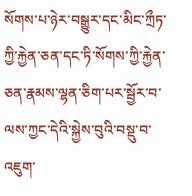སོགས་པ་ཉེར་བསྒྱུར་དང་མིང་ཀྲྀཏ་ཀྱི་རྐྱེན་ཅན་དང་ཏི་སོགས་ཀྱི་རྐྱེན་ཅན་རྣམས་ལྷན་ཅིག་པར་སྦྱོར་བ་ལས་ཀྱང་དེའི་སྐྱེས་བུའི་བསྡུ་བ་འཇུག་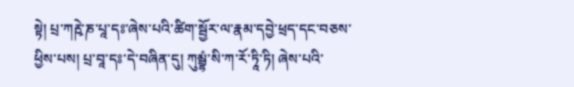སྟེ། པྲ་ཀརྵེ་ཎ་པཱ་དཿ་ཞེས་པའི་ཚིག་སྦྱོར་ལ་རྣམ་དབྱེ་ཕྲད་དང་བཅས་ཕྱིས་པས། པྲ་བཱ་དཿ་དེ་བཞིན་དུ། ཀུམྦྷཾ་སི་ཀ་རོ་ཏཱི་ཏི། ཞེས་པའི་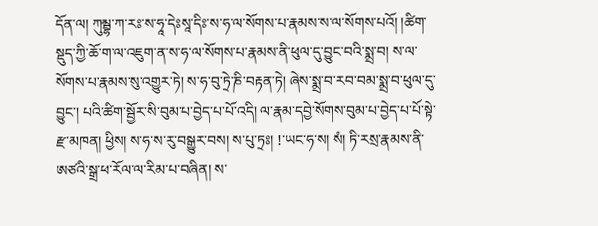དོན་ལ། ཀུམྦྷ་ཀ་རཿ་ས་ཧཱ་དེཿསཱ་དིཿ་ས་ཧ་ལ་སོགས་པ་རྣམས་ས་ལ་སོགས་པའོ། །ཚིག་སྡུད་ཀྱི་ཆོ་ག་ལ་འཇུག་ན་ས་ཧ་ལ་སོགས་པ་རྣམས་ནི་ཕུལ་དུ་བྱུང་བའི་སྨྲ་བ། ས་ལ་སོགས་པ་རྣམས་སུ་འགྱུར་ཏེ། ས་ཧ་བུ་ཏྲེ་ཎི་བརྟན་ཏེ། ཞེས་སྨྲ་བ་རབ་བམ་སྨྲ་བ་ཕུལ་དུ་བྱུང་། པའི་ཚིག་སྦྱོར་སི་བུམ་པ་བྱེད་པ་པོ་འདི། ལ་རྣམ་དབྱེ་སོགས་བུམ་པ་བྱེད་པ་པོ་སྟེ་རྫ་མཁན། ཕྱིས། ས་ཧ་ས་རུ་བསྒྱུར་བས། ས་པུ་ཏྲཿ། !་ཡང་ཧ་ས། སཾ། ཏི་རསྲ་རྣམས་ནི་ཨཙའི་སྒྲ་ཕ་རོལ་ལ་རིམ་པ་བཞིན། ས་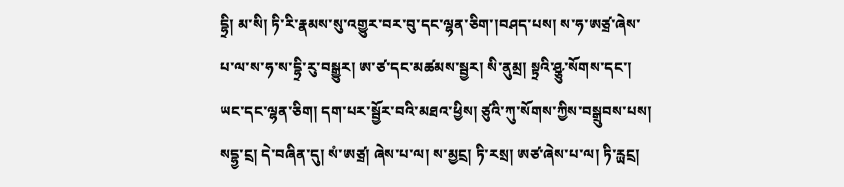དྷྲི། མ་སི། ཏི་རི་རྣམས་སུ་འགྱུར་བར་བུ་དང་ལྷན་ཅིག་།བཤད་པས། ས་ཧ་ཨཙྲ་ཞེས་པ་ལ་ས་ཧ་ས་དྷྲི་རུ་བསྒྱུར། ཨ་ཙ་དང་མཚམས་སྦྱར། སི་ནུམྲ། སྟྲའི་ཤྩུ་སོགས་དང་། ཡང་དང་ལྷན་ཅིག། དག་པར་སྦྱོར་བའི་མཐའ་ཕྱིས། ཙུའི་ཀུ་སོགས་ཀྱིས་བསྒྲུབས་པས། སདྷྱ་ངྲ། དེ་བཞིན་དུ། སཾ་ཨཙྲ། ཞེས་པ་ལ། ས་མྱངྲ། ཏི་རསྲ། ཨཙ་ཞེས་པ་ལ། ཏི་རྻངྲ།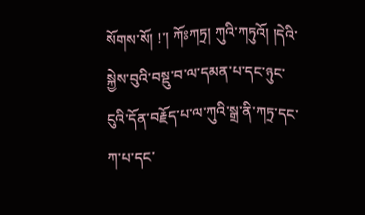སོགས་སོ། !་། ཀོཿཀཏྲ། ཀུའི་ཀཏུའོ། །དེའི་སྐྱེས་བུའི་བསྡུ་བ་ལ་དམན་པ་དང་ཉུང་ངུའི་དོན་བརྗོད་པ་ལ་ཀུའི་སྒྲ་ནི་ཀཏྲ་དང་ཀ་པ་དང་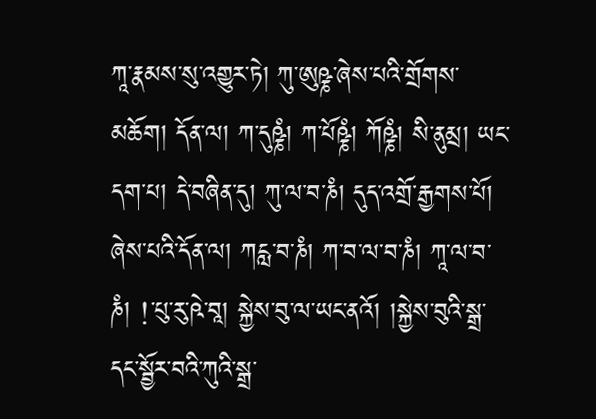ཀཱ་རྣམས་སུ་འགྱུར་ཏེ། ཀུ་ཨུཥྞ་ཞེས་པའི་གྲོགས་མཆོག། དོན་ལ། ཀ་དུཥྞཾ། ཀ་པོཥྞཾ། ཀོཥྞཾ། སི་ནུམྲ། ཡང་དག་པ། དེ་བཞིན་དུ། ཀུ་ལ་བ་ཎཾ། དུད་འགྲོ་རྒྱགས་པོ། ཞེས་པའི་དོན་ལ། ཀངླ་བ་ཎཾ། ཀ་བ་ལ་བ་ཎཾ། ཀཱ་ལ་བ་ཎཾ། !་པུ་རུ་ཥེ་བཱ། སྐྱེས་བུ་ལ་ཡང་ནའོ། །སྐྱེས་བུའི་སྒྲ་དང་སྦྱོར་བའི་ཀུའི་སྒྲ་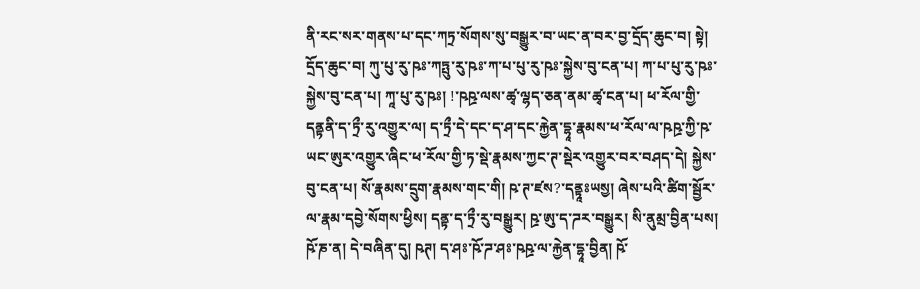ནི་རང་སར་གནས་པ་དང་ཀཏྲ་སོགས་སུ་བསྒྱུར་བ་ཡང་ན་བར་བྱ་དྲོད་ཆུང་བ། སྟེ། དྲོད་ཆུང་བ། ཀུ་པུ་རུ་ཥཿ་ཀཏྤུ་རུ་ཥཿ་ཀ་པ་པུ་རུ་ཥཿ་སྐྱེས་བུ་ངན་པ། ཀ་པ་པུ་རུ་ཥཿ་སྐྱེས་བུ་ངན་པ། ཀཱ་པུ་རུ་ཥཿ། !་ཥཥྲ་ལས་ཚྭ་ལྷད་ཅན་ནམ་ཚྭ་ངན་པ། ཕ་རོལ་གྱི་དནྟནི་ད་ཏྲྀ་རུ་འགྱུར་ལ། ད་ཏྲྀ་དེ་དང་ད་ཤ་དང་རྐྱེན་དྷཱ་རྣམས་ཕ་རོལ་ལ་ཥཥྲ་ཀྱི་ཥ་ཡང་ཨུར་འགྱུར་ཞིང་ཕ་རོལ་གྱི་ཏ་སྡེ་རྣམས་ཀྱང་ཊ་སྡེར་འགྱུར་བར་བཤད་དེ། སྐྱེས་བུ་ངན་པ། སོ་རྣམས་དྲུག་རྣམས་གང་གི། ཥ་ཊ་ཛས?་དནྟཱཿཡསྱ། ཞེས་པའི་ཚིག་སྦྱོར་ལ་རྣམ་དབྱེ་སོགས་ཕྱིས། དནྟ་ད་ཏྲྀ་རུ་བསྒྱུར། ཥྲ་ཨུ་ད་ཌར་བསྒྱུར། སི་ནུམྲ་བྱིན་པས། ཥོ་ཎ་ན། དེ་བཞིན་དུ། ཥཊ། ད་ཤཿ་ཥོ་ཌ་ཤཿ་ཥཥྲ་ལ་རྐྱེན་དྷཱ་བྱིན། ཥོ་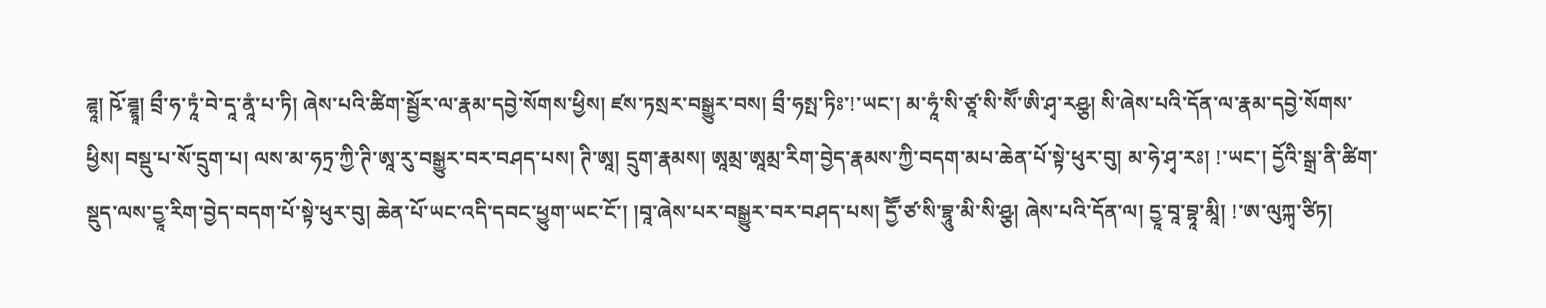ཌྷཱ། ཥོ་ཌྜྷཱ། བྲྀ་ཧ་ཏཱཾ་བེ་དཱ་ནཱཾ་པ་ཏི། ཞེས་པའི་ཚིག་སྦྱོར་ལ་རྣམ་དབྱེ་སོགས་ཕྱིས། ཛས་ཏསྲར་བསྒྱུར་བས། བྲྀ་ཧསྤ་ཏིཿ་!་ཡང་། མ་ཧཱཾ་སི་ཙཱ་སི་སཽ་ཨི་ཤྭ་རཤྩ། སི་ཞེས་པའི་དོན་ལ་རྣམ་དབྱེ་སོགས་ཕྱིས། བསྡུ་པ་སོ་དྲུག་པ། ལས་མ་ཧཏྲ་ཀྱི་ཊི་ཨཱ་རུ་བསྒྱུར་བར་བཤད་པས། ཊི་ཨཱ། དྲུག་རྣམས། ཨཱམྲ་ཨཱམྲ་རིག་བྱེད་རྣམས་ཀྱི་བདག་མཔ་ཆེན་པོ་སྟེ་ཕུར་བུ། མ་ཧེ་ཤྭ་རཿ། !་ཡང་། དྱོའི་སྒྲ་ནི་ཚིག་སྡུད་ལས་དྱཱ་རིག་བྱེད་བདག་པོ་སྟེ་ཕུར་བུ། ཆེན་པོ་ཡང་འདི་དབང་ཕྱུག་ཡང་ངོ་། །བཱ་ཞེས་པར་བསྒྱུར་བར་བཤད་པས། དྱཽ་ཙ་སི་བྷཱུ་མི་སི་ཤྩ། ཞེས་པའི་དོན་ལ། དྱཱ་བཱ་བྷཱ་མཱི། !་ཨ་ལུཀྐྭ་ཙིཏ།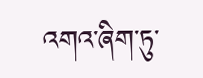འགའ་ཞིག་ཏུ་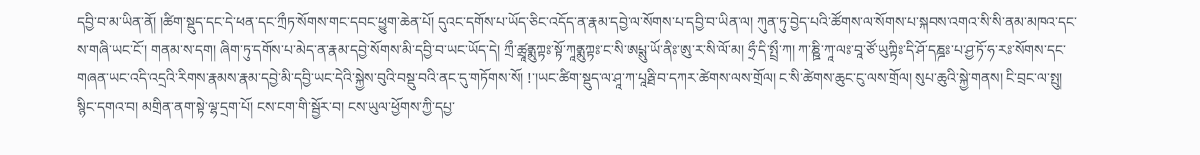དབྱི་བ་མ་ཡིན་ནོ། །ཚིག་སྡུད་དང་དེ་ཕན་དང་ཀྲྀཏ་སོགས་གང་དབང་ཕྱུག་ཆེན་པོ། དུའང་དགོས་པ་ཡོད་ཅིང་འདོད་ན་རྣམ་དབྱེ་ལ་སོགས་པ་དབྱི་བ་ཡིན་ལ། ཀུན་ཏུ་བྱེད་པའི་ཚོགས་ལ་སོགས་པ་སྐབས་འགའ་སི་སི་ནམ་མཁའ་དང་ས་གཞི་ཡང་ངོ་། གནམ་ས་དག། ཞིག་ཏུ་དགོས་པ་མེད་ན་རྣམ་དབྱེ་སོགས་མི་དབྱི་བ་ཡང་ཡོད་དེ། ཀྲྀ་ཚྲཱནྨུཀྟཿ་སྟོ་ཀཱནྨུཀྟཿ་ང་སི་ཨཔྶུ་ཡོ་ནིཿ་ཨུ་ར་སི་ལོ་མ། ཧྲྀ་དི་སྤྲྀ་ཀ། ཀ་ཎྛི་ཀཱ་ལཿ་བཱ་ཙོ་ཡུཀྟིཿ་དི་ཤོ་དཎྜཿ་པ་ཤྱ་ཏོ་ཧ་རཿ་སོགས་དང་གཞན་ཡང་འདི་འདྲའི་རིགས་རྣམས་རྣམ་དབྱེ་མི་དབྱི་ཡང་དེའི་སྐྱེས་བུའི་བསྡུ་བའི་ནང་དུ་གཏོགས་སོ། !་།ཡང་ཚིག་སྡུད་ལ་ཤཱ་ཀ་པཱརྠི་བ་དཀར་ཚེགས་ལས་གྲོལ། ང་སི་ཚེགས་ཆུང་ངུ་ལས་གྲོལ། སུཔ་ཆུའི་སྐྱེ་གནས། ངི་བྲང་ལ་སྤུ། སྙིང་དགའ་བ། མགྲིན་ནག་སྟེ་ལྷ་དྲག་པོ། ངས་ངག་གི་སྦྱོར་བ། ངས་ཡུལ་ཕྱོགས་ཀྱི་དཔྱ་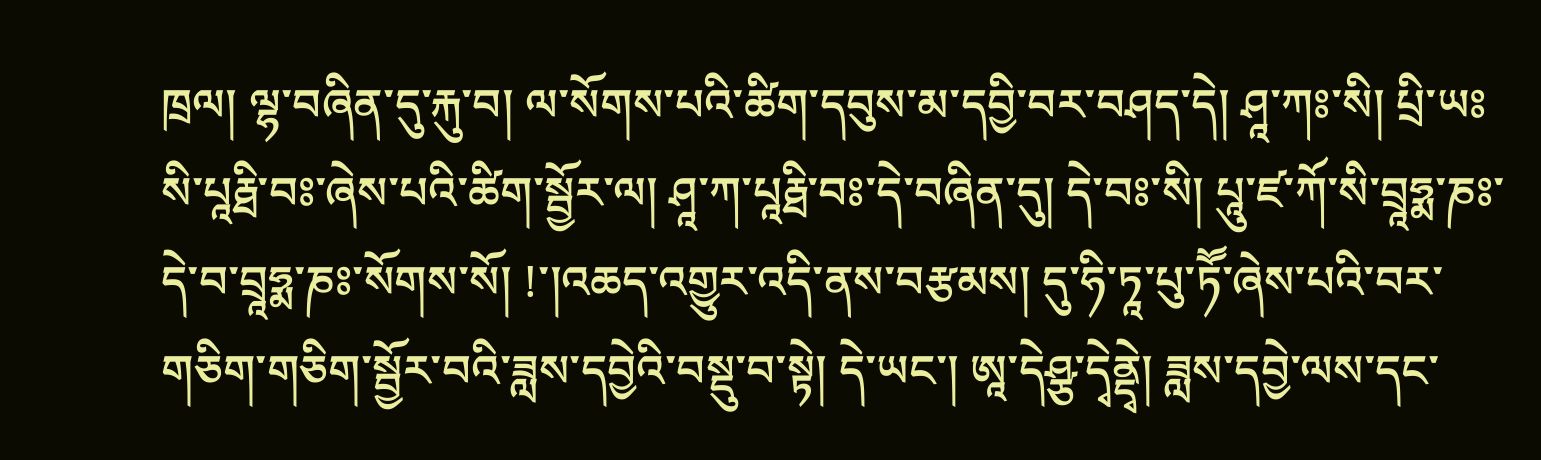ཁྲལ། ལྷ་བཞིན་དུ་རྐུ་བ། ལ་སོགས་པའི་ཚིག་དབུས་མ་དབྱི་བར་བཤད་དེ། ཤཱ་ཀཿ་སི། པྲི་ཡཿསི་པཱརྠི་བཿ་ཞེས་པའི་ཚིག་སྦྱོར་ལ། ཤཱ་ཀ་པཱརྠི་བཿ་དེ་བཞིན་དུ། དེ་བཿ་སི། པཱུ་ཛ་ཀོ་སི་བྲཱཧྨ་ཎཿ་དེ་བ་བྲཱཧྨ་ཎཿ་སོགས་སོ། !་།འཆད་འགྱུར་འདི་ནས་བརྩམས། དུ་ཧི་ཏཱ་པུ་ཏཽ་ཞེས་པའི་བར་གཅིག་གཅིག་སྦྱོར་བའི་ཟླས་དབྱེའི་བསྡུ་བ་སྟེ། དེ་ཡང་། ཨཱ་དེཤྩ་དྭེནྡྭེ། ཟླས་དབྱེ་ལས་དང་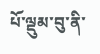པོ་ལྡུམ་བུ་ནི་